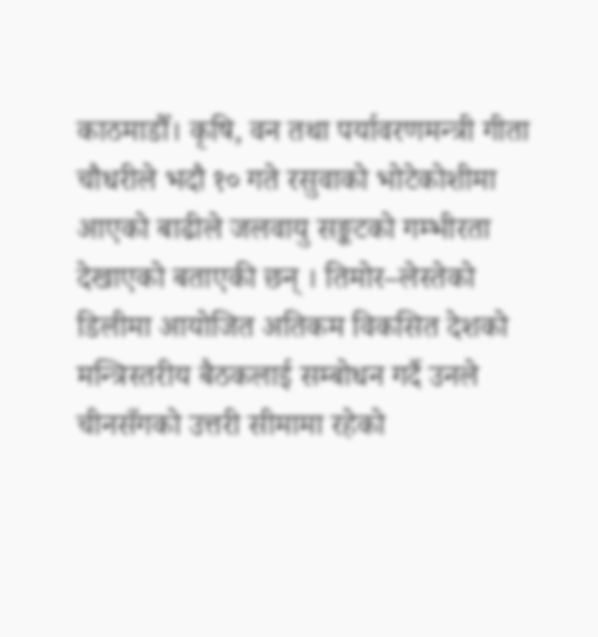काठमाडौँ। कृषि, वन तथा पर्यावरणमन्त्री गीता चौधरीले भदौ १० गते रसुवाको भोटेकोशीमा आएको बाढीले जलवायु सङ्कटको गम्भीरता देखाएको बताएकी छन् । तिमोर–लेस्तेको डिलीमा आयोजित अतिकम विकसित देशको मन्त्रिस्तरीय बैठकलाई सम्बोधन गर्दै उनले चीनसँगको उत्तरी सीमामा रहेको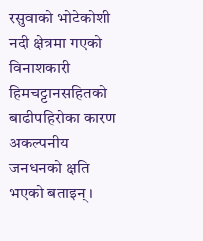रसुवाको भोटेकोशी नदी क्षेत्रमा गएको विनाशकारी हिमचट्टानसहितको बाढीपहिरोका कारण अकल्पनीय जनधनको क्षति भएको बताइन् ।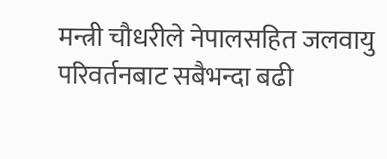मन्त्री चौधरीले नेपालसहित जलवायु परिवर्तनबाट सबैभन्दा बढी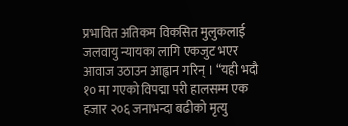प्रभावित अतिकम विकसित मुलुकलाई जलवायु न्यायका लागि एकजुट भएर आवाज उठाउन आह्वान गरिन् । “यही भदौ १० मा गएको विपद्मा परी हालसम्म एक हजार २०६ जनाभन्दा बढीको मृत्यु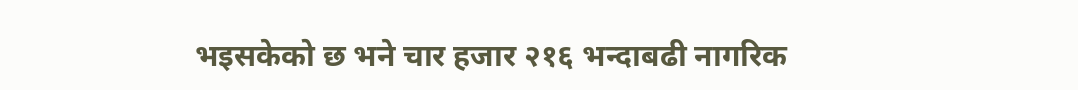भइसकेको छ भने चार हजार २१६ भन्दाबढी नागरिक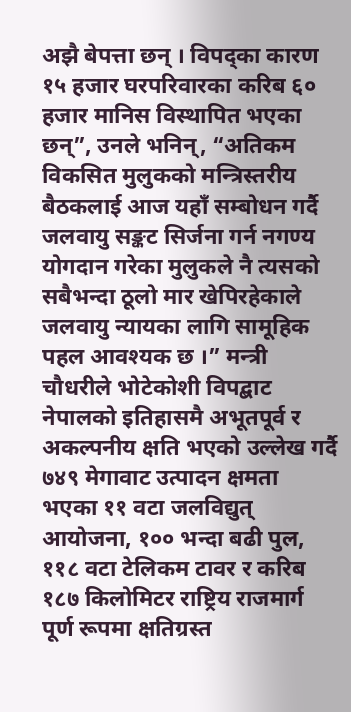अझै बेपत्ता छन् । विपद्का कारण १५ हजार घरपरिवारका करिब ६० हजार मानिस विस्थापित भएका छन्”, उनले भनिन्, “अतिकम विकसित मुलुकको मन्त्रिस्तरीय बैठकलाई आज यहाँ सम्बोधन गर्दै जलवायु सङ्कट सिर्जना गर्न नगण्य योगदान गरेका मुलुकले नै त्यसको सबैभन्दा ठूलो मार खेपिरहेकाले जलवायु न्यायका लागि सामूहिक पहल आवश्यक छ ।” मन्त्री चौधरीले भोटेकोशी विपद्बाट नेपालको इतिहासमै अभूतपूर्व र अकल्पनीय क्षति भएको उल्लेख गर्दै ७४९ मेगावाट उत्पादन क्षमता भएका ११ वटा जलविद्युत् आयोजना, १०० भन्दा बढी पुल, ११८ वटा टेलिकम टावर र करिब १८७ किलोमिटर राष्ट्रिय राजमार्ग पूर्ण रूपमा क्षतिग्रस्त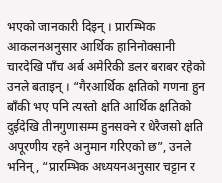भएको जानकारी दिइन् । प्रारम्भिक आकलनअनुसार आर्थिक हानिनोक्सानी चारदेखि पाँच अर्ब अमेरिकी डलर बराबर रहेको उनले बताइन् । “गैरआर्थिक क्षतिको गणना हुन बाँकी भए पनि त्यस्तो क्षति आर्थिक क्षतिको दुईदेखि तीनगुणासम्म हुनसक्ने र धेरैजसो क्षति अपूरणीय रहने अनुमान गरिएको छ”, उनले भनिन्, “प्रारम्भिक अध्ययनअनुसार चट्टान र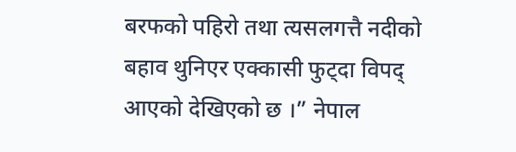बरफको पहिरो तथा त्यसलगत्तै नदीको बहाव थुनिएर एक्कासी फुट्दा विपद् आएको देखिएको छ ।” नेपाल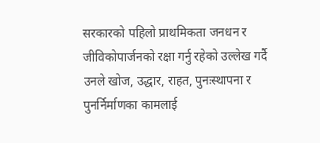सरकारको पहिलो प्राथमिकता जनधन र जीविकोपार्जनको रक्षा गर्नु रहेको उल्लेख गर्दै उनले खोज, उद्धार, राहत, पुनःस्थापना र पुनर्निर्माणका कामलाई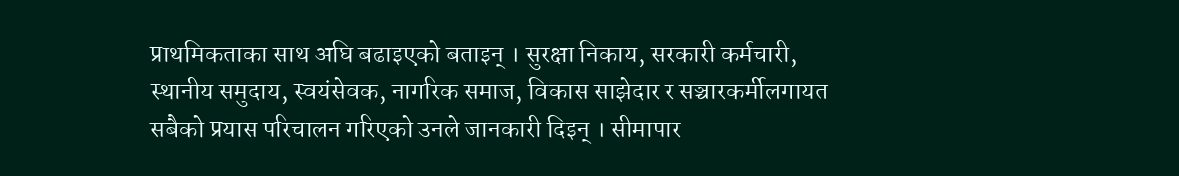प्राथमिकताका साथ अघि बढाइएको बताइन् । सुरक्षा निकाय, सरकारी कर्मचारी, स्थानीय समुदाय, स्वयंसेवक, नागरिक समाज, विकास साझेदार र सञ्चारकर्मीलगायत सबैको प्रयास परिचालन गरिएको उनले जानकारी दिइन् । सीमापार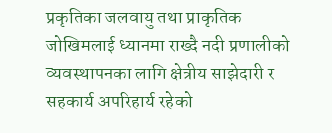प्रकृतिका जलवायु तथा प्राकृतिक जोखिमलाई ध्यानमा राख्दै नदी प्रणालीको व्यवस्थापनका लागि क्षेत्रीय साझेदारी र सहकार्य अपरिहार्य रहेको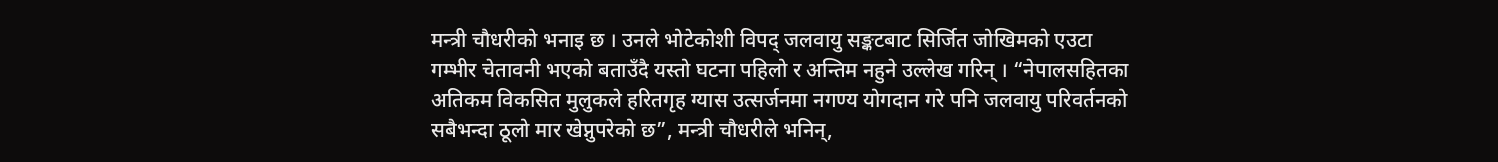मन्त्री चौधरीको भनाइ छ । उनले भोटेकोशी विपद् जलवायु सङ्कटबाट सिर्जित जोखिमको एउटा गम्भीर चेतावनी भएको बताउँदै यस्तो घटना पहिलो र अन्तिम नहुने उल्लेख गरिन् । “नेपालसहितका अतिकम विकसित मुलुकले हरितगृह ग्यास उत्सर्जनमा नगण्य योगदान गरे पनि जलवायु परिवर्तनको सबैभन्दा ठूलो मार खेप्नुपरेको छ”, मन्त्री चौधरीले भनिन्,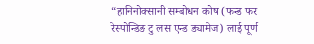“हानिनोक्सानी सम्बोधन कोष (फन्ड फर रेस्पोन्डिङ टु लस एन्ड ड्यामेज) लाई पूर्ण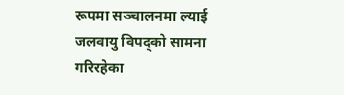रूपमा सञ्चालनमा ल्याई जलवायु विपद्को सामना गरिरहेका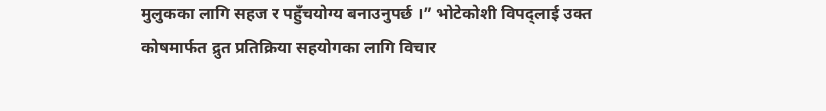मुलुकका लागि सहज र पहुँचयोग्य बनाउनुपर्छ ।” भोटेकोशी विपद्लाई उक्त कोषमार्फत द्रुत प्रतिक्रिया सहयोगका लागि विचार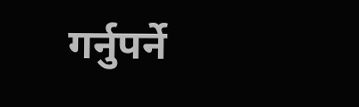गर्नुपर्ने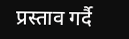प्रस्ताव गर्दै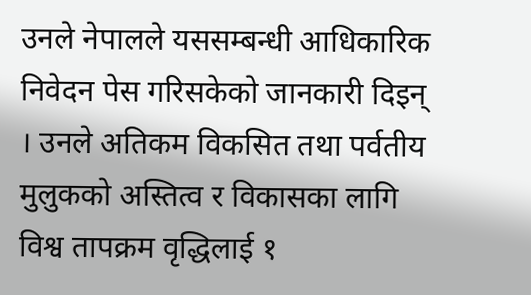उनले नेपालले यससम्बन्धी आधिकारिक निवेदन पेस गरिसकेको जानकारी दिइन् । उनले अतिकम विकसित तथा पर्वतीय मुलुकको अस्तित्व र विकासका लागि विश्व तापक्रम वृद्धिलाई १